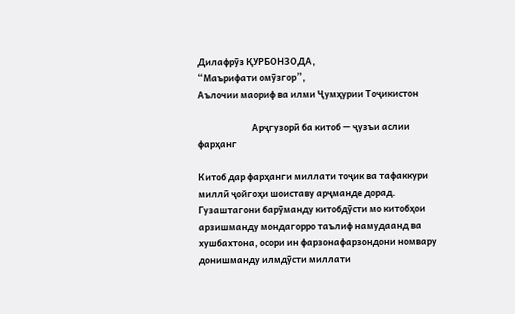Дилафрӯз ҚУРБОНЗОДА,
“Маърифати омӯзгор”,
Аълочии маориф ва илми Ҷумҳурии Тоҷикистон

                           Арҷгузорӣ ба китоб — ҷузъи аслии фарҳанг

Китоб дар фарҳанги миллати тоҷик ва тафаккури миллӣ ҷойгоҳи шоиставу арҷманде дорад. Гузаштагони барӯманду китобдӯсти мо китобҳои арзишманду мондагорро таълиф намудаанд ва хушбахтона, осори ин фарзонафарзондони номвару донишманду илмдӯсти миллати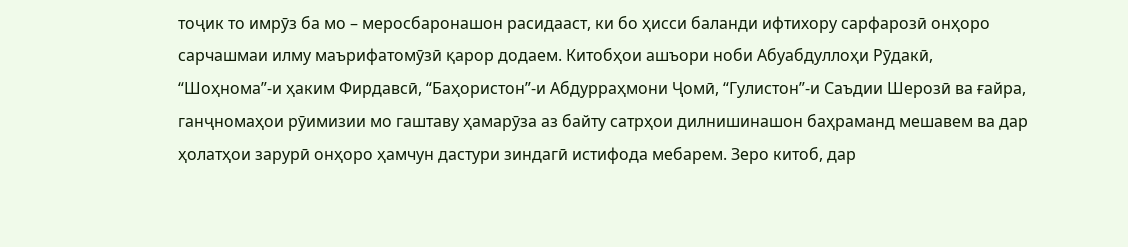тоҷик то имрӯз ба мо – меросбаронашон расидааст, ки бо ҳисси баланди ифтихору сарфарозӣ онҳоро сарчашмаи илму маърифатомӯзӣ қарор додаем. Китобҳои ашъори ноби Абуабдуллоҳи Рӯдакӣ, “Шоҳнома”-и ҳаким Фирдавсӣ, “Баҳористон”-и Абдурраҳмони Ҷомӣ, “Гулистон”-и Саъдии Шерозӣ ва ғайра, ганҷномаҳои рӯимизии мо гаштаву ҳамарӯза аз байту сатрҳои дилнишинашон баҳраманд мешавем ва дар ҳолатҳои зарурӣ онҳоро ҳамчун дастури зиндагӣ истифода мебарем. Зеро китоб, дар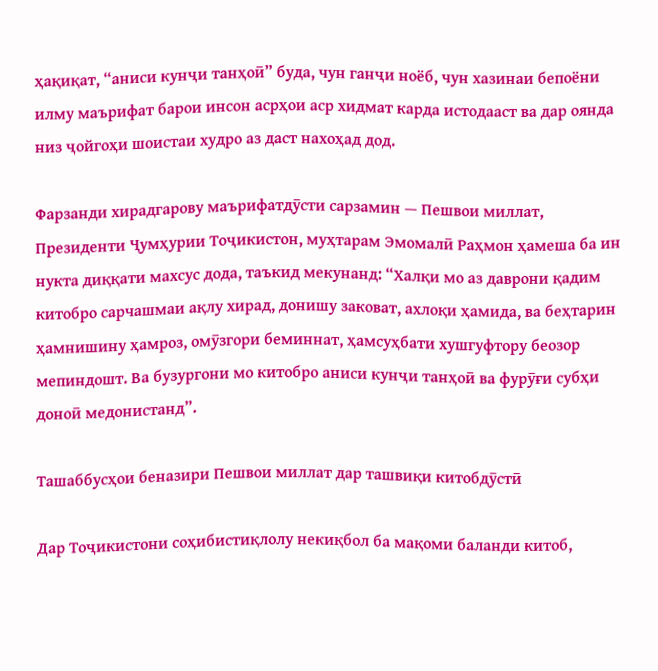ҳақиқат, “аниси кунҷи танҳоӣ” буда, чун ганҷи ноёб, чун хазинаи бепоёни илму маърифат барои инсон асрҳои аср хидмат карда истодааст ва дар оянда низ ҷойгоҳи шоистаи худро аз даст нахоҳад дод.

Фарзанди хирадгарову маърифатдӯсти сарзамин — Пешвои миллат, Президенти Ҷумҳурии Тоҷикистон, муҳтарам Эмомалӣ Раҳмон ҳамеша ба ин нукта диққати махсус дода, таъкид мекунанд: “Халқи мо аз даврони қадим китобро сарчашмаи ақлу хирад, донишу заковат, ахлоқи ҳамида, ва беҳтарин ҳамнишину ҳамроз, омӯзгори беминнат, ҳамсуҳбати хушгуфтору беозор мепиндошт. Ва бузургони мо китобро аниси кунҷи танҳоӣ ва фурӯғи субҳи доноӣ медонистанд”.

Ташаббусҳои беназири Пешвои миллат дар ташвиқи китобдӯстӣ

Дар Тоҷикистони соҳибистиқлолу некиқбол ба мақоми баланди китоб,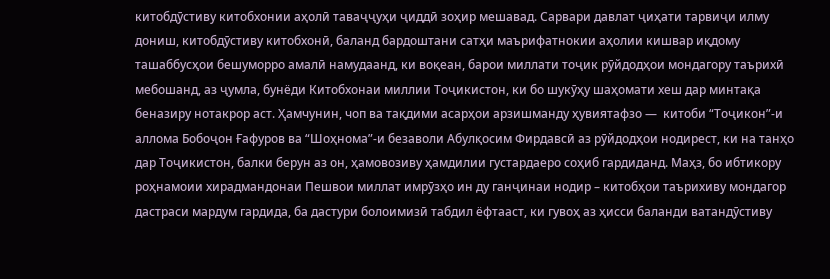китобдӯстиву китобхонии аҳолӣ таваҷҷуҳи ҷиддӣ зоҳир мешавад. Сарвари давлат ҷиҳати тарвиҷи илму дониш, китобдӯстиву китобхонӣ, баланд бардоштани сатҳи маърифатнокии аҳолии кишвар иқдому ташаббусҳои бешуморро амалӣ намудаанд, ки воқеан, барои миллати тоҷик рӯйдодҳои мондагору таърихӣ мебошанд, аз ҷумла, бунёди Китобхонаи миллии Тоҷикистон, ки бо шукӯҳу шаҳомати хеш дар минтақа беназиру нотакрор аст. Ҳамчунин, чоп ва тақдими асарҳои арзишманду ҳувиятафзо —  китоби “Тоҷикон”-и аллома Бобоҷон Ғафуров ва “Шоҳнома”-и безаволи Абулқосим Фирдавсӣ аз рӯйдодҳои нодирест, ки на танҳо дар Тоҷикистон, балки берун аз он, ҳамовозиву ҳамдилии густардаеро соҳиб гардиданд. Маҳз, бо ибтикору роҳнамоии хирадмандонаи Пешвои миллат имрӯзҳо ин ду ганҷинаи нодир – китобҳои таърихиву мондагор дастраси мардум гардида, ба дастури болоимизӣ табдил ёфтааст, ки гувоҳ аз ҳисси баланди ватандӯстиву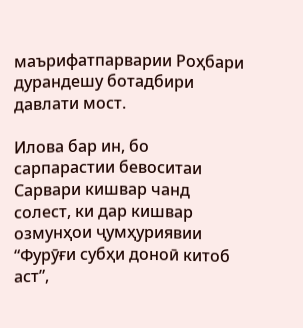маърифатпарварии Роҳбари дурандешу ботадбири давлати мост.

Илова бар ин, бо сарпарастии бевоситаи Сарвари кишвар чанд солест, ки дар кишвар озмунҳои ҷумҳуриявии “Фурӯғи субҳи доноӣ китоб аст”,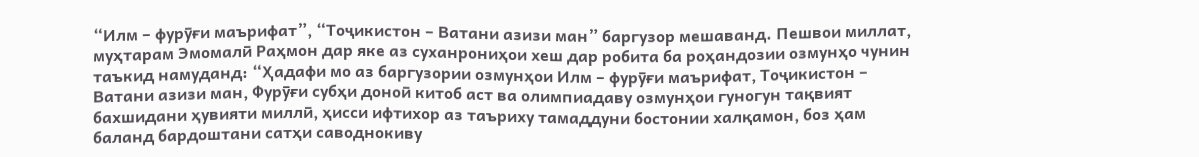“Илм – фурӯғи маърифат”, “Тоҷикистон – Ватани азизи ман” баргузор мешаванд. Пешвои миллат, муҳтарам Эмомалӣ Раҳмон дар яке аз суханрониҳои хеш дар робита ба роҳандозии озмунҳо чунин таъкид намуданд: “Ҳадафи мо аз баргузории озмунҳои Илм – фурӯғи маърифат, Тоҷикистон – Ватани азизи ман, Фурӯғи субҳи доноӣ китоб аст ва олимпиадаву озмунҳои гуногун тақвият бахшидани ҳувияти миллӣ, ҳисси ифтихор аз таъриху тамаддуни бостонии халқамон, боз ҳам баланд бардоштани сатҳи саводнокиву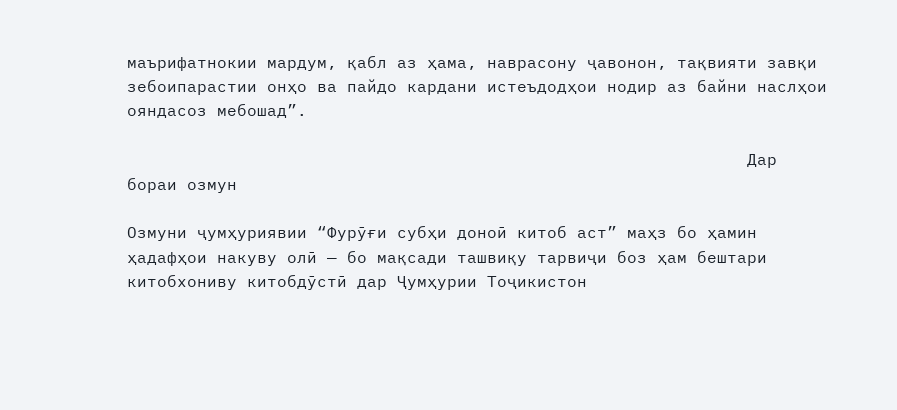маърифатнокии мардум, қабл аз ҳама, наврасону ҷавонон, тақвияти завқи зебоипарастии онҳо ва пайдо кардани истеъдодҳои нодир аз байни наслҳои ояндасоз мебошад”.

                                                              Дар бораи озмун

Озмуни ҷумҳуриявии “Фурӯғи субҳи доноӣ китоб аст” маҳз бо ҳамин ҳадафҳои накуву олӣ — бо мақсади ташвиқу тарвиҷи боз ҳам бештари китобхониву китобдӯстӣ дар Ҷумҳурии Тоҷикистон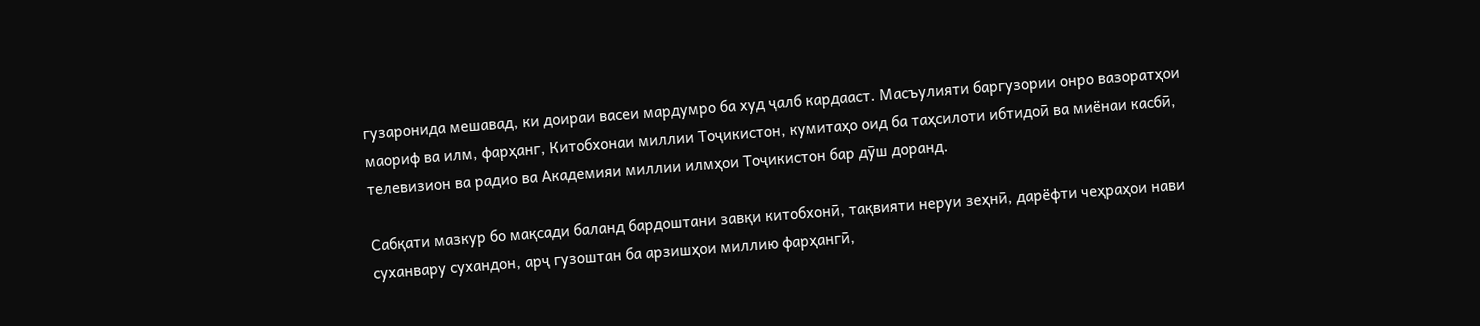гузаронида мешавад, ки доираи васеи мардумро ба худ ҷалб кардааст. Масъулияти баргузории онро вазоратҳои маориф ва илм, фарҳанг, Китобхонаи миллии Тоҷикистон, кумитаҳо оид ба таҳсилоти ибтидоӣ ва миёнаи касбӣ, телевизион ва радио ва Академияи миллии илмҳои Тоҷикистон бар дӯш доранд.

Сабқати мазкур бо мақсади баланд бардоштани завқи китобхонӣ, тақвияти неруи зеҳнӣ, дарёфти чеҳраҳои нави суханвару сухандон, арҷ гузоштан ба арзишҳои миллию фарҳангӣ,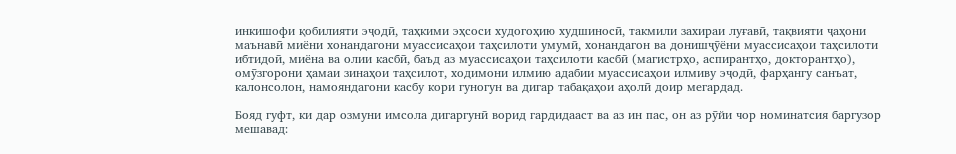инкишофи қобилияти эҷодӣ, таҳкими эҳсоси худогоҳию худшиносӣ, такмили захираи луғавӣ, тақвияти ҷаҳони маънавӣ миёни хонандагони муассисаҳои таҳсилоти умумӣ, хонандагон ва донишҷӯёни муассисаҳои таҳсилоти ибтидоӣ, миёна ва олии касбӣ, баъд аз муассисаҳои таҳсилоти касбӣ (магистрҳо, аспирантҳо, докторантҳо), омӯзгорони ҳамаи зинаҳои таҳсилот, ходимони илмию адабии муассисаҳои илмиву эҷодӣ, фарҳангу санъат, калонсолон, намояндагони касбу кори гуногун ва дигар табақаҳои аҳолӣ доир мегардад.

Бояд гуфт, ки дар озмуни имсола дигаргунӣ ворид гардидааст ва аз ин пас, он аз рӯйи чор номинатсия баргузор мешавад: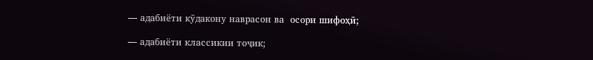— адабиёти кӯдакону наврасон ва  осори шифоҳӣ;

— адабиёти классикии тоҷик;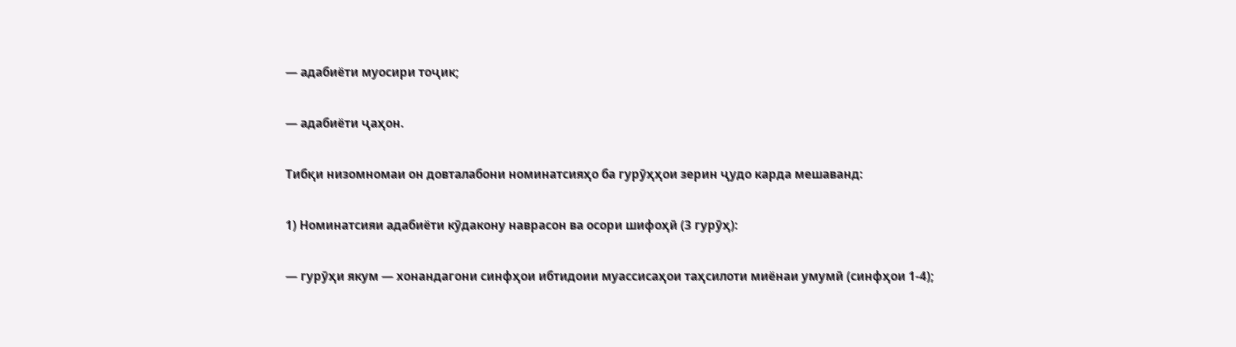— адабиёти муосири тоҷик;

— адабиёти ҷаҳон.

Тибқи низомномаи он довталабони номинатсияҳо ба гурӯҳҳои зерин ҷудо карда мешаванд:

1) Номинатсияи адабиёти кӯдакону наврасон ва осори шифоҳӣ (3 гурӯҳ):

— гурӯҳи якум — хонандагони синфҳои ибтидоии муассисаҳои таҳсилоти миёнаи умумӣ (синфҳои 1-4);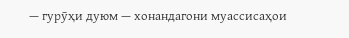— гурӯҳи дуюм — хонандагони муассисаҳои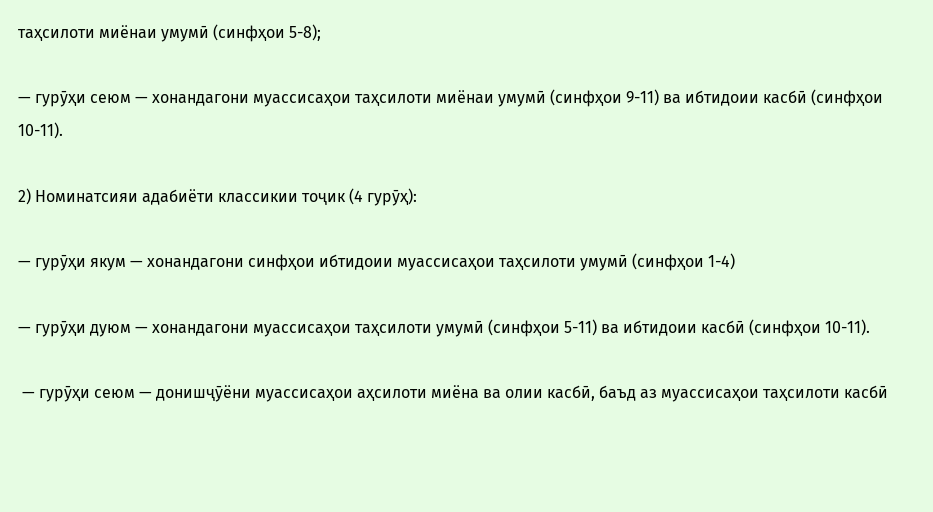таҳсилоти миёнаи умумӣ (синфҳои 5-8);

— гурӯҳи сеюм — хонандагони муассисаҳои таҳсилоти миёнаи умумӣ (синфҳои 9-11) ва ибтидоии касбӣ (синфҳои 10-11).

2) Номинатсияи адабиёти классикии тоҷик (4 гурӯҳ):

— гурӯҳи якум — хонандагони синфҳои ибтидоии муассисаҳои таҳсилоти умумӣ (синфҳои 1-4)

— гурӯҳи дуюм — хонандагони муассисаҳои таҳсилоти умумӣ (синфҳои 5-11) ва ибтидоии касбӣ (синфҳои 10-11).

 — гурӯҳи сеюм — донишҷӯёни муассисаҳои аҳсилоти миёна ва олии касбӣ, баъд аз муассисаҳои таҳсилоти касбӣ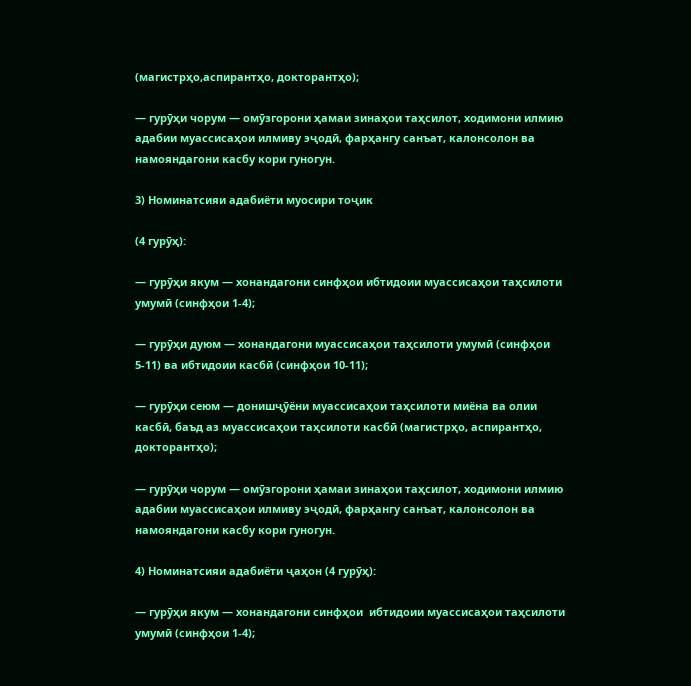(магистрҳо,аспирантҳо, докторантҳо);

— гурӯҳи чорум — омӯзгорони ҳамаи зинаҳои таҳсилот, ходимони илмию адабии муассисаҳои илмиву эҷодӣ, фарҳангу санъат, калонсолон ва намояндагони касбу кори гуногун.

3) Номинатсияи адабиёти муосири тоҷик

(4 гурӯҳ):

— гурӯҳи якум — хонандагони синфҳои ибтидоии муассисаҳои таҳсилоти умумӣ (синфҳои 1-4);

— гурӯҳи дуюм — хонандагони муассисаҳои таҳсилоти умумӣ (синфҳои 5-11) ва ибтидоии касбӣ (синфҳои 10-11);

— гурӯҳи сеюм — донишҷӯёни муассисаҳои таҳсилоти миёна ва олии касбӣ, баъд аз муассисаҳои таҳсилоти касбӣ (магистрҳо, аспирантҳо, докторантҳо);

— гурӯҳи чорум — омӯзгорони ҳамаи зинаҳои таҳсилот, ходимони илмию адабии муассисаҳои илмиву эҷодӣ, фарҳангу санъат, калонсолон ва намояндагони касбу кори гуногун.

4) Номинатсияи адабиёти ҷаҳон (4 гурӯҳ):

— гурӯҳи якум — хонандагони синфҳои  ибтидоии муассисаҳои таҳсилоти умумӣ (синфҳои 1-4);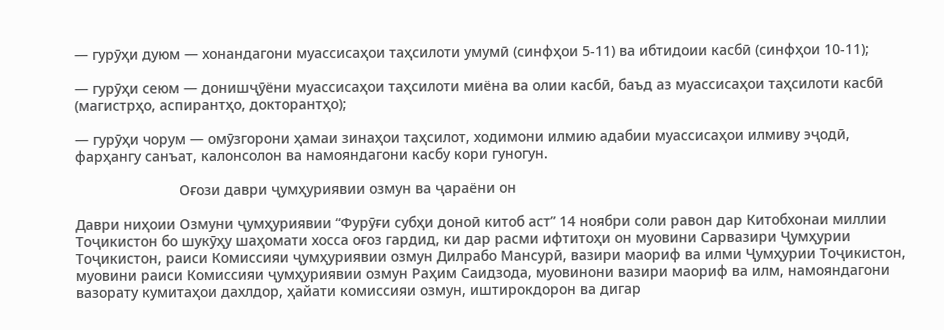— гурӯҳи дуюм — хонандагони муассисаҳои таҳсилоти умумӣ (синфҳои 5-11) ва ибтидоии касбӣ (синфҳои 10-11);

— гурӯҳи сеюм — донишҷӯёни муассисаҳои таҳсилоти миёна ва олии касбӣ, баъд аз муассисаҳои таҳсилоти касбӣ (магистрҳо, аспирантҳо, докторантҳо);

— гурӯҳи чорум — омӯзгорони ҳамаи зинаҳои таҳсилот, ходимони илмию адабии муассисаҳои илмиву эҷодӣ, фарҳангу санъат, калонсолон ва намояндагони касбу кори гуногун.

                          Оғози даври ҷумҳуриявии озмун ва ҷараёни он

Даври ниҳоии Озмуни ҷумҳуриявии “Фурӯғи субҳи доноӣ китоб аст” 14 ноябри соли равон дар Китобхонаи миллии Тоҷикистон бо шукӯҳу шаҳомати хосса оғоз гардид, ки дар расми ифтитоҳи он муовини Сарвазири Ҷумҳурии Тоҷикистон, раиси Комиссияи ҷумҳуриявии озмун Дилрабо Мансурӣ, вазири маориф ва илми Ҷумҳурии Тоҷикистон, муовини раиси Комиссияи ҷумҳуриявии озмун Раҳим Саидзода, муовинони вазири маориф ва илм, намояндагони вазорату кумитаҳои дахлдор, ҳайати комиссияи озмун, иштирокдорон ва дигар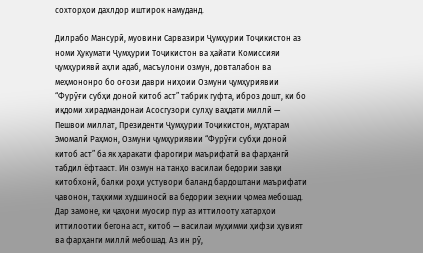сохторҳои дахлдор иштирок намуданд.

Дилрабо Мансурӣ, муовини Сарвазири Ҷумҳурии Тоҷикистон аз номи Ҳукумати Ҷумҳурии Тоҷикистон ва ҳайати Комиссияи ҷумҳуриявӣ аҳли адаб, масъулони озмун, довталабон ва меҳмононро бо оғози даври ниҳоии Озмуни ҷумҳуриявии “Фурӯғи субҳи доноӣ китоб аст” табрик гуфта, иброз дошт, ки бо иқдоми хирадмандонаи Асосгузори сулҳу ваҳдати миллӣ — Пешвои миллат, Президенти Ҷумҳурии Тоҷикистон, муҳтарам Эмомалӣ Раҳмон, Озмуни ҷумҳуриявии “Фурӯғи субҳи доноӣ китоб аст” ба як ҳаракати фарогири маърифатӣ ва фарҳангӣ табдил ёфтааст. Ин озмун на танҳо василаи бедории завқи китобхонӣ, балки роҳи устувори баланд бардоштани маърифати ҷавонон, таҳкими худшиносӣ ва бедории зеҳнии ҷомеа мебошад. Дар замоне, ки ҷаҳони муосир пур аз иттилооту хатарҳои иттилоотии бегона аст, китоб — василаи муҳимми ҳифзи ҳувият ва фарҳанги миллӣ мебошад. Аз ин рӯ,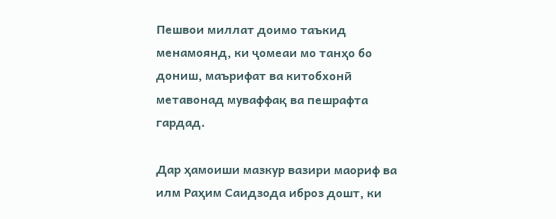Пешвои миллат доимо таъкид менамоянд, ки ҷомеаи мо танҳо бо дониш, маърифат ва китобхонӣ метавонад муваффақ ва пешрафта гардад.

Дар ҳамоиши мазкур вазири маориф ва илм Раҳим Саидзода иброз дошт, ки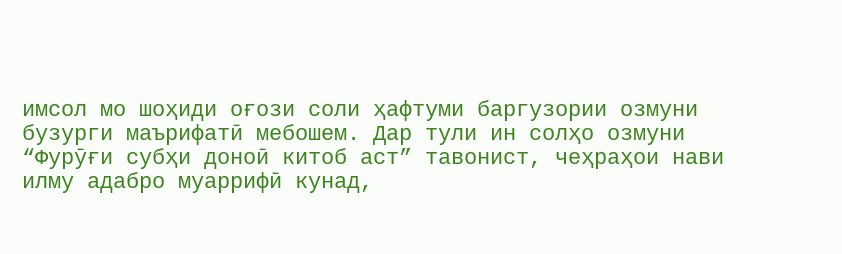имсол мо шоҳиди оғози соли ҳафтуми баргузории озмуни бузурги маърифатӣ мебошем. Дар тули ин солҳо озмуни “Фурӯғи субҳи доноӣ китоб аст” тавонист, чеҳраҳои нави илму адабро муаррифӣ кунад,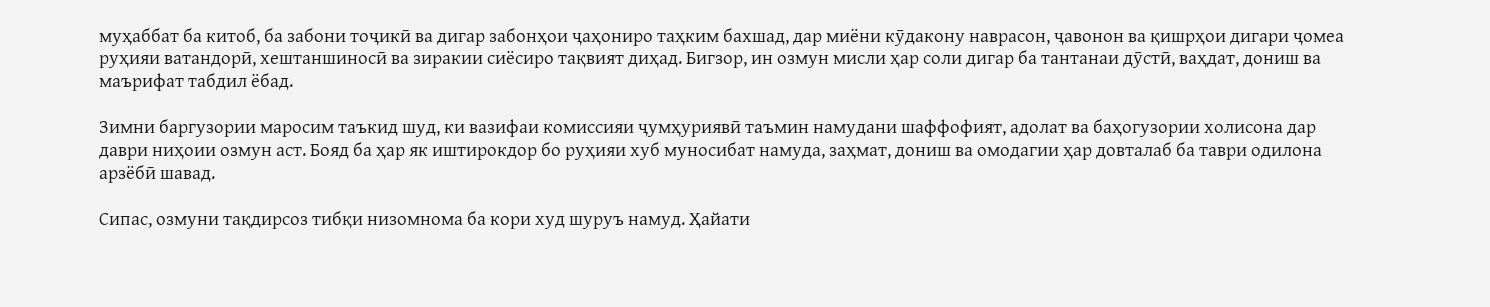муҳаббат ба китоб, ба забони тоҷикӣ ва дигар забонҳои ҷаҳониро таҳким бахшад, дар миёни кӯдакону наврасон, ҷавонон ва қишрҳои дигари ҷомеа руҳияи ватандорӣ, хештаншиносӣ ва зиракии сиёсиро тақвият диҳад. Бигзор, ин озмун мисли ҳар соли дигар ба тантанаи дӯстӣ, ваҳдат, дониш ва маърифат табдил ёбад.

Зимни баргузории маросим таъкид шуд, ки вазифаи комиссияи ҷумҳуриявӣ таъмин намудани шаффофият, адолат ва баҳогузории холисона дар даври ниҳоии озмун аст. Бояд ба ҳар як иштирокдор бо руҳияи хуб муносибат намуда, заҳмат, дониш ва омодагии ҳар довталаб ба таври одилона арзёбӣ шавад.

Сипас, озмуни тақдирсоз тибқи низомнома ба кори худ шуруъ намуд. Ҳайати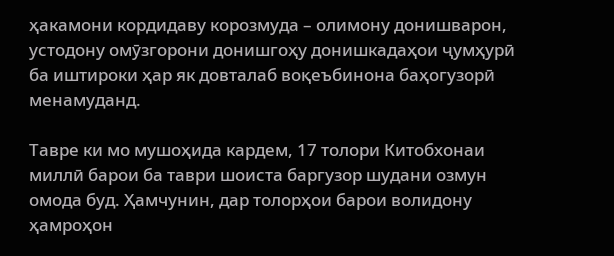ҳакамони кордидаву корозмуда – олимону донишварон, устодону омӯзгорони донишгоҳу донишкадаҳои ҷумҳурӣ ба иштироки ҳар як довталаб воқеъбинона баҳогузорӣ менамуданд.

Тавре ки мо мушоҳида кардем, 17 толори Китобхонаи миллӣ барои ба таври шоиста баргузор шудани озмун омода буд. Ҳамчунин, дар толорҳои барои волидону ҳамроҳон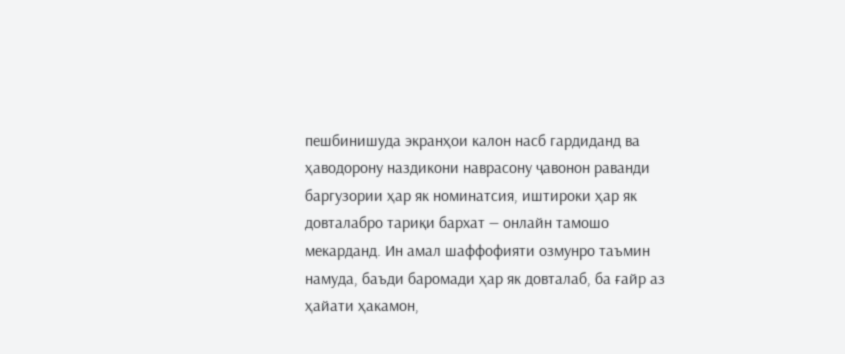пешбинишуда экранҳои калон насб гардиданд ва ҳаводорону наздикони наврасону ҷавонон раванди баргузории ҳар як номинатсия, иштироки ҳар як довталабро тариқи бархат — онлайн тамошо мекарданд. Ин амал шаффофияти озмунро таъмин намуда, баъди баромади ҳар як довталаб, ба ғайр аз ҳайати ҳакамон,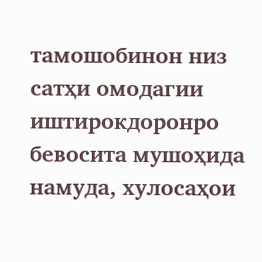тамошобинон низ сатҳи омодагии иштирокдоронро бевосита мушоҳида намуда, хулосаҳои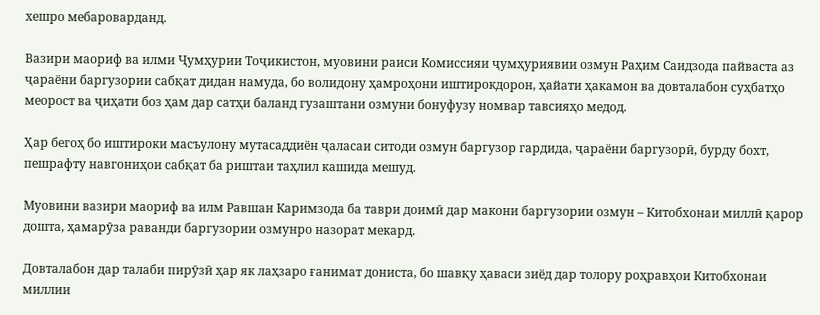хешро мебароварданд.

Вазири маориф ва илми Ҷумҳурии Тоҷикистон, муовини раиси Комиссияи ҷумҳуриявии озмун Раҳим Саидзода пайваста аз ҷараёни баргузории сабқат дидан намуда, бо волидону ҳамроҳони иштирокдорон, ҳайати ҳакамон ва довталабон суҳбатҳо меорост ва ҷиҳати боз ҳам дар сатҳи баланд гузаштани озмуни бонуфузу номвар тавсияҳо медод.

Ҳар бегоҳ бо иштироки масъулону мутасаддиён ҷаласаи ситоди озмун баргузор гардида, ҷараёни баргузорӣ, бурду бохт, пешрафту навгониҳои сабқат ба риштаи таҳлил кашида мешуд.

Муовини вазири маориф ва илм Равшан Каримзода ба таври доимӣ дар макони баргузории озмун – Китобхонаи миллӣ қарор дошта, ҳамарӯза раванди баргузории озмунро назорат мекард.

Довталабон дар талаби пирӯзӣ ҳар як лаҳзаро ғанимат дониста, бо шавқу ҳаваси зиёд дар толору роҳравҳои Китобхонаи миллии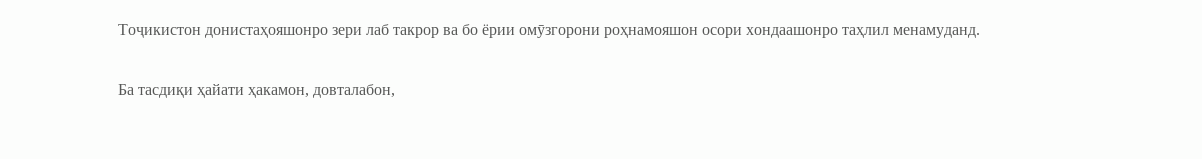Тоҷикистон донистаҳояшонро зери лаб такрор ва бо ёрии омӯзгорони роҳнамояшон осори хондаашонро таҳлил менамуданд.

Ба тасдиқи ҳайати ҳакамон, довталабон,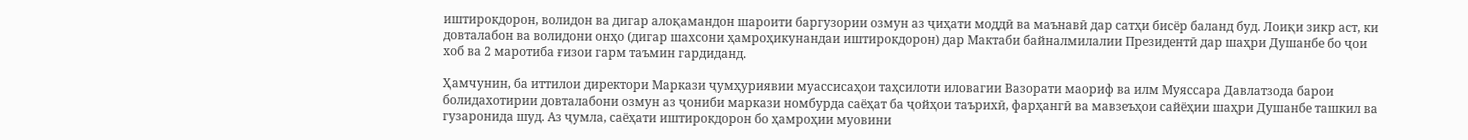иштирокдорон, волидон ва дигар алоқамандон шароити баргузории озмун аз ҷиҳати моддӣ ва маънавӣ дар сатҳи бисёр баланд буд. Лоиқи зикр аст, ки довталабон ва волидони онҳо (дигар шахсони ҳамроҳикунандаи иштирокдорон) дар Мактаби байналмилалии Президентӣ дар шаҳри Душанбе бо ҷои хоб ва 2 маротиба ғизои гарм таъмин гардиданд.

Ҳамчунин, ба иттилои директори Маркази ҷумҳуриявии муассисаҳои таҳсилоти иловагии Вазорати маориф ва илм Муяссара Давлатзода барои болидахотирии довталабони озмун аз ҷониби маркази номбурда саёҳат ба ҷойҳои таърихӣ, фарҳангӣ ва мавзеъҳои сайёҳии шаҳри Душанбе ташкил ва гузаронида шуд. Аз ҷумла, саёҳати иштирокдорон бо ҳамроҳии муовини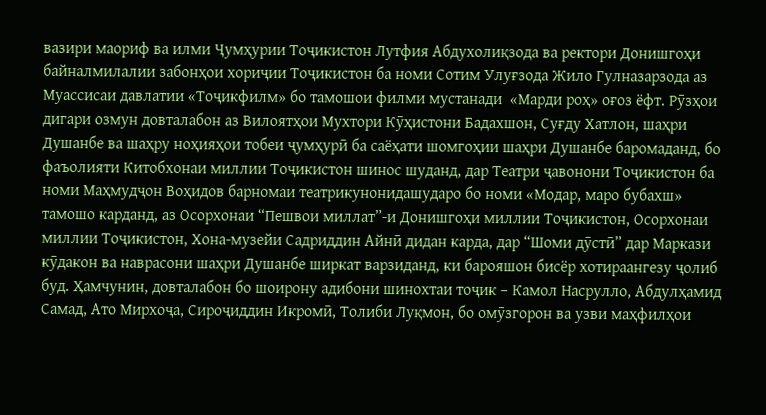вазири маориф ва илми Ҷумҳурии Тоҷикистон Лутфия Абдухолиқзода ва ректори Донишгоҳи байналмилалии забонҳои хориҷии Тоҷикистон ба номи Сотим Улуғзода Жило Гулназарзода аз Муассисаи давлатии «Тоҷикфилм» бо тамошои филми мустанади  «Марди роҳ» оғоз ёфт. Рӯзҳои дигари озмун довталабон аз Вилоятҳои Мухтори Кӯҳистони Бадахшон, Суғду Хатлон, шаҳри Душанбе ва шаҳру ноҳияҳои тобеи ҷумҳурӣ ба саёҳати шомгоҳии шаҳри Душанбе баромаданд, бо фаъолияти Китобхонаи миллии Тоҷикистон шинос шуданд, дар Театри ҷавонони Тоҷикистон ба номи Маҳмудҷон Воҳидов барномаи театрикунонидашударо бо номи «Модар, маро бубахш»  тамошо карданд, аз Осорхонаи “Пешвои миллат”-и Донишгоҳи миллии Тоҷикистон, Осорхонаи миллии Тоҷикистон, Хона-музейи Садриддин Айнӣ дидан карда, дар “Шоми дӯстӣ” дар Маркази кӯдакон ва наврасони шаҳри Душанбе ширкат варзиданд, ки барояшон бисёр хотираангезу ҷолиб буд. Ҳамчунин, довталабон бо шоирону адибони шинохтаи тоҷик – Камол Насрулло, Абдулҳамид Самад, Ато Мирхоҷа, Сироҷиддин Икромӣ, Толиби Луқмон, бо омӯзгорон ва узви маҳфилҳои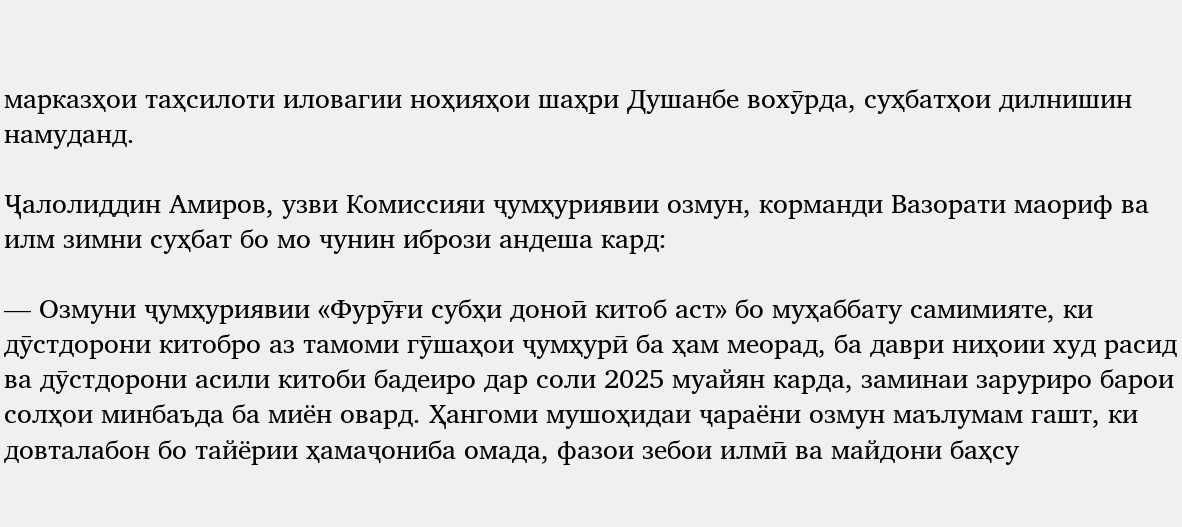марказҳои таҳсилоти иловагии ноҳияҳои шаҳри Душанбе вохӯрда, суҳбатҳои дилнишин намуданд.

Ҷалолиддин Амиров, узви Комиссияи ҷумҳуриявии озмун, корманди Вазорати маориф ва илм зимни суҳбат бо мо чунин ибрози андеша кард:

— Озмуни ҷумҳуриявии «Фурӯғи субҳи доноӣ китоб аст» бо муҳаббату самимияте, ки дӯстдорони китобро аз тамоми гӯшаҳои ҷумҳурӣ ба ҳам меорад, ба даври ниҳоии худ расид ва дӯстдорони асили китоби бадеиро дар соли 2025 муайян карда, заминаи заруриро барои солҳои минбаъда ба миён овард. Ҳангоми мушоҳидаи ҷараёни озмун маълумам гашт, ки довталабон бо тайёрии ҳамаҷониба омада, фазои зебои илмӣ ва майдони баҳсу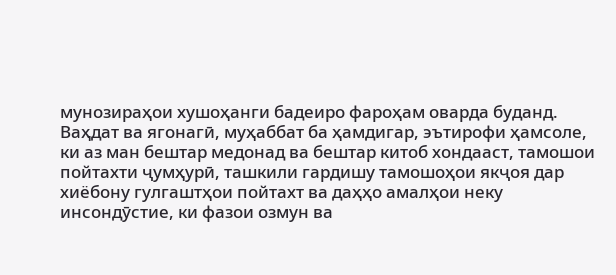мунозираҳои хушоҳанги бадеиро фароҳам оварда буданд. Ваҳдат ва ягонагӣ, муҳаббат ба ҳамдигар, эътирофи ҳамсоле, ки аз ман бештар медонад ва бештар китоб хондааст, тамошои пойтахти ҷумҳурӣ, ташкили гардишу тамошоҳои якҷоя дар хиёбону гулгаштҳои пойтахт ва даҳҳо амалҳои неку инсондӯстие, ки фазои озмун ва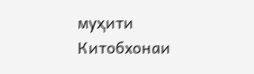муҳити Китобхонаи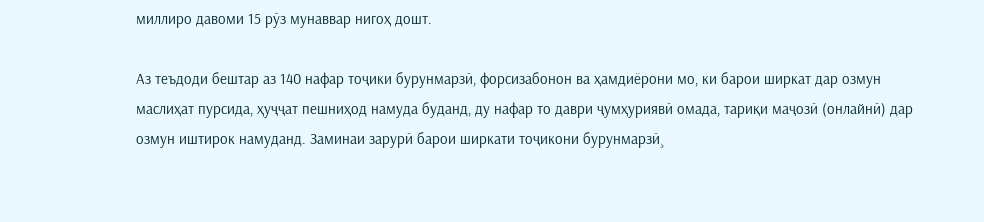миллиро давоми 15 рӯз мунаввар нигоҳ дошт.

Аз теъдоди бештар аз 140 нафар тоҷики бурунмарзӣ, форсизабонон ва ҳамдиёрони мо, ки барои ширкат дар озмун маслиҳат пурсида, ҳуҷҷат пешниҳод намуда буданд, ду нафар то даври ҷумҳуриявӣ омада, тариқи маҷозӣ (онлайнӣ) дар озмун иштирок намуданд. Заминаи зарурӣ барои ширкати тоҷикони бурунмарзӣ¸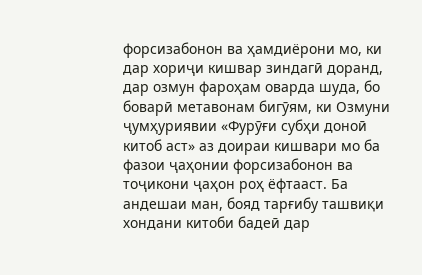форсизабонон ва ҳамдиёрони мо, ки дар хориҷи кишвар зиндагӣ доранд, дар озмун фароҳам оварда шуда, бо боварӣ метавонам бигӯям, ки Озмуни ҷумҳуриявии «Фурӯғи субҳи доноӣ китоб аст» аз доираи кишвари мо ба фазои ҷаҳонии форсизабонон ва тоҷикони ҷаҳон роҳ ёфтааст. Ба андешаи ман, бояд тарғибу ташвиқи хондани китоби бадеӣ дар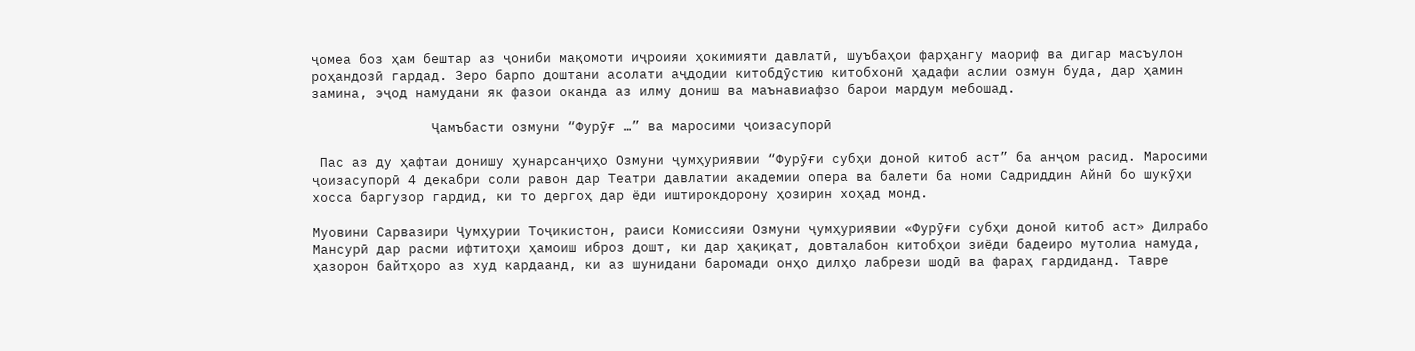ҷомеа боз ҳам бештар аз ҷониби мақомоти иҷроияи ҳокимияти давлатӣ, шуъбаҳои фарҳангу маориф ва дигар масъулон роҳандозӣ гардад. Зеро барпо доштани асолати аҷдодии китобдӯстию китобхонӣ ҳадафи аслии озмун буда, дар ҳамин замина, эҷод намудани як фазои оканда аз илму дониш ва маънавиафзо барои мардум мебошад.

               Ҷамъбасти озмуни “Фурӯғ …” ва маросими ҷоизасупорӣ

 Пас аз ду ҳафтаи донишу ҳунарсанҷиҳо Озмуни ҷумҳуриявии “Фурӯғи субҳи доноӣ китоб аст” ба анҷом расид. Маросими ҷоизасупорӣ 4 декабри соли равон дар Театри давлатии академии опера ва балети ба номи Садриддин Айнӣ бо шукӯҳи хосса баргузор гардид, ки то дергоҳ дар ёди иштирокдорону ҳозирин хоҳад монд.

Муовини Сарвазири Ҷумҳурии Тоҷикистон, раиси Комиссияи Озмуни ҷумҳуриявии «Фурӯғи субҳи доноӣ китоб аст» Дилрабо Мансурӣ дар расми ифтитоҳи ҳамоиш иброз дошт, ки дар ҳақиқат, довталабон китобҳои зиёди бадеиро мутолиа намуда, ҳазорон байтҳоро аз худ кардаанд, ки аз шунидани баромади онҳо дилҳо лабрези шодӣ ва фараҳ гардиданд. Тавре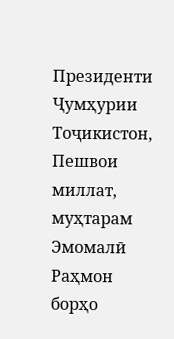Президенти Ҷумҳурии Тоҷикистон, Пешвои миллат, муҳтарам Эмомалӣ Раҳмон борҳо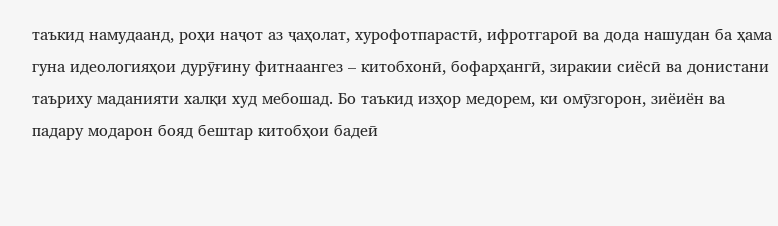таъкид намудаанд, роҳи наҷот аз ҷаҳолат, хурофотпарастӣ, ифротгароӣ ва дода нашудан ба ҳама гуна идеологияҳои дурӯғину фитнаангез – китобхонӣ, бофарҳангӣ, зиракии сиёсӣ ва донистани таъриху маданияти халқи худ мебошад. Бо таъкид изҳор медорем, ки омӯзгорон, зиёиён ва падару модарон бояд бештар китобҳои бадеӣ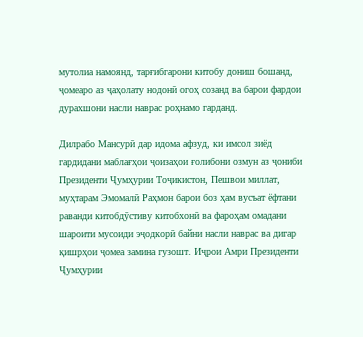мутолиа намоянд, тарғибгарони китобу дониш бошанд, ҷомеаро аз ҷаҳолату нодонӣ огоҳ созанд ва барои фардои дурахшони насли наврас роҳнамо гарданд.

Дилрабо Мансурӣ дар идома афзуд, ки имсол зиёд гардидани маблағҳои ҷоизаҳои ғолибони озмун аз ҷониби Президенти Ҷумҳурии Тоҷикистон, Пешвои миллат, муҳтарам Эмомалӣ Раҳмон барои боз ҳам вусъат ёфтани раванди китобдӯстиву китобхонӣ ва фароҳам омадани шароити мусоиди эҷодкорӣ байни насли наврас ва дигар қишрҳои ҷомеа замина гузошт. Иҷрои Амри Президенти Ҷумҳурии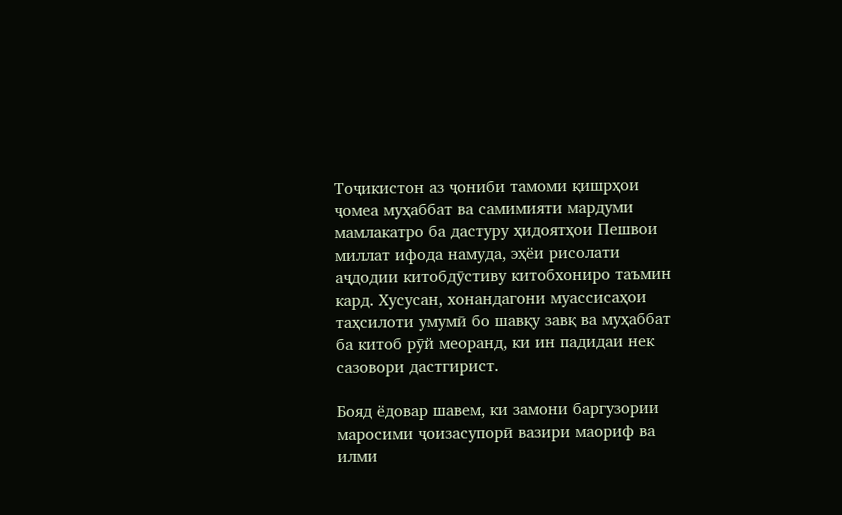Тоҷикистон аз ҷониби тамоми қишрҳои ҷомеа муҳаббат ва самимияти мардуми мамлакатро ба дастуру ҳидоятҳои Пешвои миллат ифода намуда, эҳёи рисолати аҷдодии китобдӯстиву китобхониро таъмин кард. Хусусан, хонандагони муассисаҳои таҳсилоти умумӣ бо шавқу завқ ва муҳаббат ба китоб рӯй меоранд, ки ин падидаи нек сазовори дастгирист.

Бояд ёдовар шавем, ки замони баргузории маросими ҷоизасупорӣ вазири маориф ва илми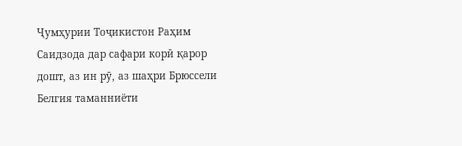Ҷумҳурии Тоҷикистон Раҳим Саидзода дар сафари корӣ қарор дошт, аз ин рӯ, аз шаҳри Брюссели Белгия таманниёти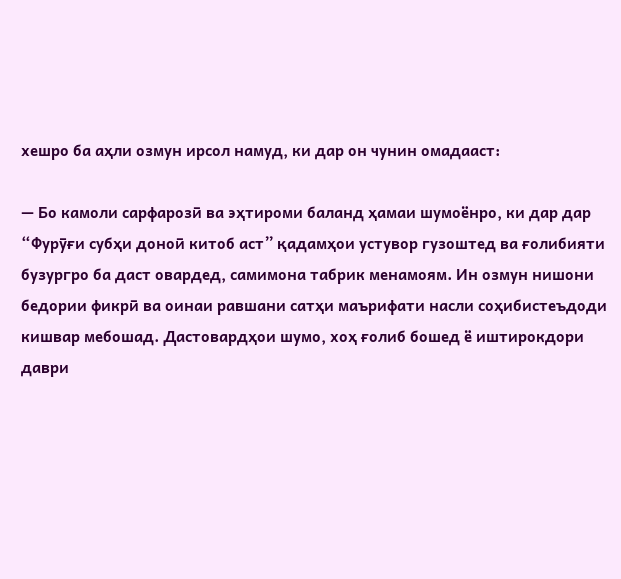хешро ба аҳли озмун ирсол намуд, ки дар он чунин омадааст:

— Бо камоли сарфарозӣ ва эҳтироми баланд ҳамаи шумоёнро, ки дар дар “Фурӯғи субҳи доноӣ китоб аст” қадамҳои устувор гузоштед ва ғолибияти бузургро ба даст овардед, самимона табрик менамоям. Ин озмун нишони бедории фикрӣ ва оинаи равшани сатҳи маърифати насли соҳибистеъдоди кишвар мебошад. Дастовардҳои шумо, хоҳ ғолиб бошед ё иштирокдори даври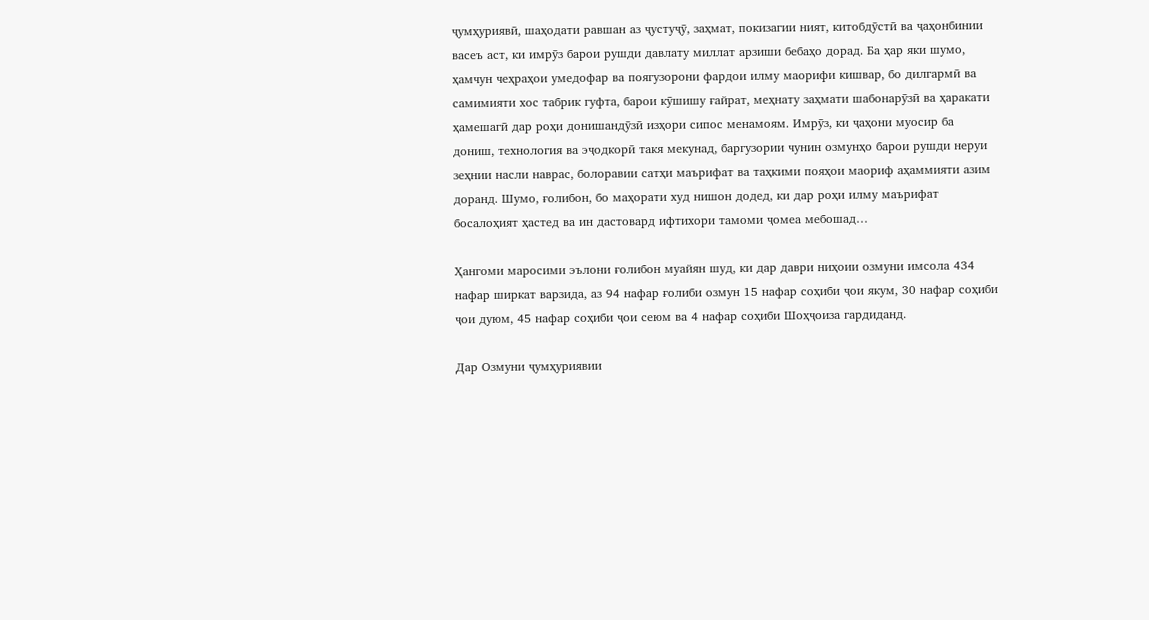ҷумҳуриявӣ, шаҳодати равшан аз ҷустуҷӯ, заҳмат, покизагии ният, китобдӯстӣ ва ҷаҳонбинии васеъ аст, ки имрӯз барои рушди давлату миллат арзиши бебаҳо дорад. Ба ҳар яки шумо, ҳамчун чеҳраҳои умедофар ва поягузорони фардои илму маорифи кишвар, бо дилгармӣ ва самимияти хос табрик гуфта, барои кӯшишу ғайрат, меҳнату заҳмати шабонарӯзӣ ва ҳаракати ҳамешагӣ дар роҳи донишандӯзӣ изҳори сипос менамоям. Имрӯз, ки ҷаҳони муосир ба дониш, технология ва эҷодкорӣ такя мекунад, баргузории чунин озмунҳо барои рушди неруи зеҳнии насли наврас, болоравии сатҳи маърифат ва таҳкими пояҳои маориф аҳаммияти азим доранд. Шумо, ғолибон, бо маҳорати худ нишон додед, ки дар роҳи илму маърифат босалоҳият ҳастед ва ин дастовард ифтихори тамоми ҷомеа мебошад…

Ҳангоми маросими эълони ғолибон муайян шуд, ки дар даври ниҳоии озмуни имсола 434 нафар ширкат варзида, аз 94 нафар ғолиби озмун 15 нафар соҳиби ҷои якум, 30 нафар соҳиби ҷои дуюм, 45 нафар соҳиби ҷои сеюм ва 4 нафар соҳиби Шоҳҷоиза гардиданд.

Дар Озмуни ҷумҳуриявии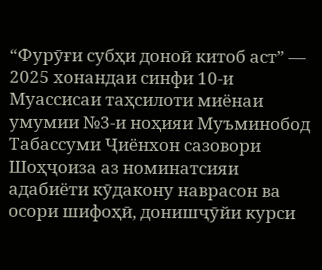“Фурӯғи субҳи доноӣ китоб аст” — 2025 хонандаи синфи 10-и Муассисаи таҳсилоти миёнаи умумии №3-и ноҳияи Муъминобод Табассуми Ҷиёнхон сазовори Шоҳҷоиза аз номинатсияи адабиёти кӯдакону наврасон ва осори шифоҳӣ, донишҷӯйи курси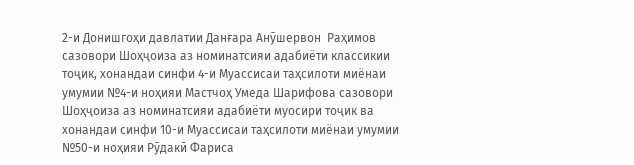2-и Донишгоҳи давлатии Данғара Анӯшервон  Раҳимов сазовори Шоҳҷоиза аз номинатсияи адабиёти классикии тоҷик, хонандаи синфи 4-и Муассисаи таҳсилоти миёнаи умумии №4-и ноҳияи Мастчоҳ Умеда Шарифова сазовори Шоҳҷоиза аз номинатсияи адабиёти муосири тоҷик ва хонандаи синфи 10-и Муассисаи таҳсилоти миёнаи умумии №50-и ноҳияи Рӯдакӣ Фариса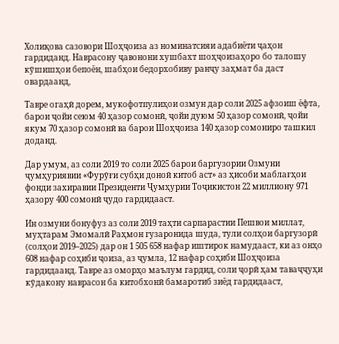Холиқова сазовори Шоҳҷоиза аз номинатсияи адабиёти ҷаҳон гардиданд. Наврасону ҷавонони хушбахт шоҳҷоизаҳоро бо талошу кӯшишҳои бепоён, шабҳои бедорхобиву ранҷу заҳмат ба даст овардаанд,

Тавре огаҳӣ дорем, мукофотпулиҳои озмун дар соли 2025 афзоиш ёфта, барои ҷойи сеюм 40 ҳазор сомонӣ, ҷойи дуюм 50 ҳазор сомонӣ, ҷойи якум 70 ҳазор сомонӣ ва барои Шоҳҷоиза 140 ҳазор сомониро ташкил доданд.

Дар умум, аз соли 2019 то соли 2025 барои баргузории Озмуни ҷумҳуриявии «Фурӯғи субҳи доноӣ китоб аст» аз ҳисоби маблағҳои фонди захиравии Президенти Ҷумҳурии Тоҷикистон 22 миллиону 971 ҳазору 400 сомонӣ ҷудо гардидааст.

Ин озмуни бонуфуз аз соли 2019 таҳти сарпарастии Пешвои миллат, муҳтарам Эмомалӣ Раҳмон гузаронида шуда, тули солҳои баргузорӣ (солҳои 2019–2025) дар он 1 505 658 нафар иштирок намудааст, ки аз онҳо 608 нафар соҳиби ҷоиза, аз ҷумла, 12 нафар соҳиби Шоҳҷоиза гардидаанд. Тавре аз оморҳо маълум гардид, соли ҷорӣ ҳам таваҷҷуҳи кӯдакону наврасон ба китобхонӣ бамаротиб зиёд гардидааст,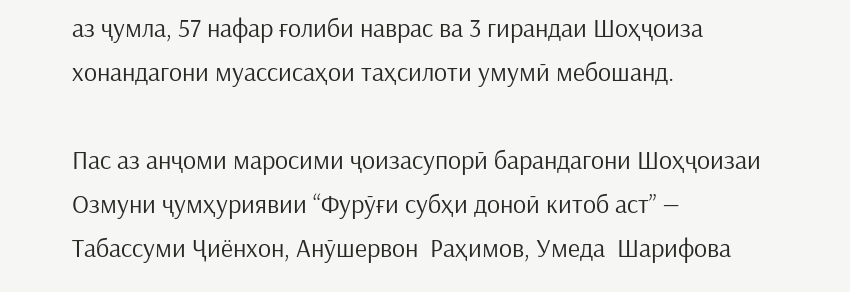аз ҷумла, 57 нафар ғолиби наврас ва 3 гирандаи Шоҳҷоиза хонандагони муассисаҳои таҳсилоти умумӣ мебошанд.

Пас аз анҷоми маросими ҷоизасупорӣ барандагони Шоҳҷоизаи Озмуни ҷумҳуриявии “Фурӯғи субҳи доноӣ китоб аст” — Табассуми Ҷиёнхон, Анӯшервон  Раҳимов, Умеда  Шарифова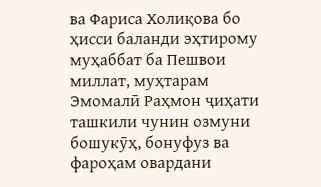ва Фариса Холиқова бо ҳисси баланди эҳтирому муҳаббат ба Пешвои миллат, муҳтарам Эмомалӣ Раҳмон ҷиҳати ташкили чунин озмуни бошукӯҳ, бонуфуз ва фароҳам овардани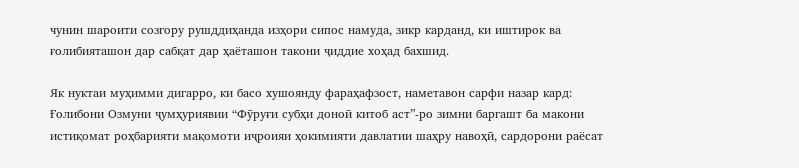чунин шароити созгору рушддиҳанда изҳори сипос намуда, зикр карданд, ки иштирок ва ғолибияташон дар сабқат дар ҳаёташон такони ҷиддие хоҳад бахшид.

Як нуктаи муҳимми дигарро, ки басо хушоянду фараҳафзост, наметавон сарфи назар кард: Ғолибони Озмуни ҷумҳуриявии “Фӯруғи субҳи доноӣ китоб аст”-ро зимни баргашт ба макони истиқомат роҳбарияти мақомоти иҷроияи ҳокимияти давлатии шаҳру навоҳӣ, сардорони раёсат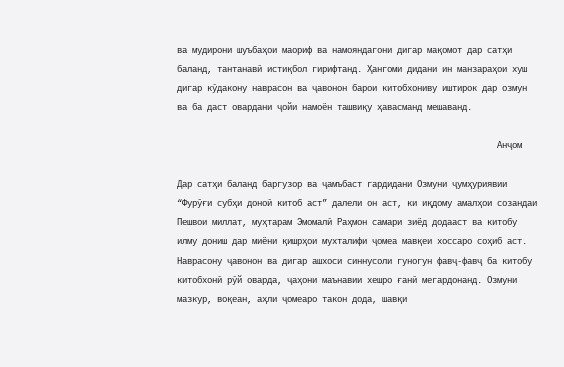ва мудирони шуъбаҳои маориф ва намояндагони дигар мақомот дар сатҳи баланд, тантанавӣ истиқбол гирифтанд. Ҳангоми дидани ин манзараҳои хуш дигар кӯдакону наврасон ва ҷавонон барои китобхониву иштирок дар озмун ва ба даст овардани ҷойи намоён ташвиқу ҳавасманд мешаванд.

                                                                Анҷом

Дар сатҳи баланд баргузор ва ҷамъбаст гардидани Озмуни ҷумҳуриявии “Фурӯғи субҳи доноӣ китоб аст” далели он аст, ки иқдому амалҳои созандаи Пешвои миллат, муҳтарам Эмомалӣ Раҳмон самари зиёд додааст ва китобу илму дониш дар миёни қишрҳои мухталифи ҷомеа мавқеи хоссаро соҳиб аст. Наврасону ҷавонон ва дигар ашхоси синнусоли гуногун фавҷ-фавҷ ба китобу китобхонӣ рӯй оварда, ҷаҳони маънавии хешро ғанӣ мегардонанд. Озмуни мазкур, воқеан, аҳли ҷомеаро такон дода, шавқи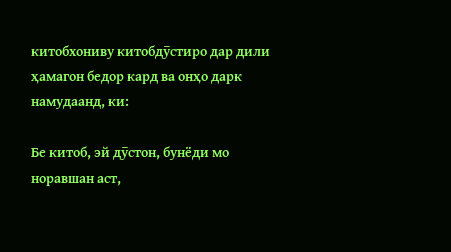китобхониву китобдӯстиро дар дили ҳамагон бедор кард ва онҳо дарк намудаанд, ки:

Бе китоб, эй дӯстон, бунёди мо норавшан аст,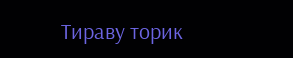Тираву торик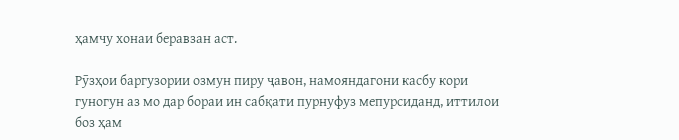ҳамчу хонаи беравзан аст.

Рӯзҳои баргузории озмун пиру ҷавон, намояндагони касбу кори гуногун аз мо дар бораи ин сабқати пурнуфуз мепурсиданд, иттилои боз ҳам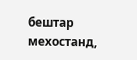бештар мехостанд,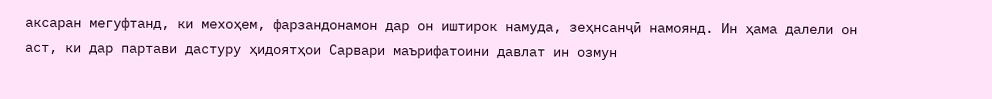аксаран мегуфтанд, ки мехоҳем, фарзандонамон дар он иштирок намуда, зеҳнсанҷӣ намоянд. Ин ҳама далели он аст, ки дар партави дастуру ҳидоятҳои Сарвари маърифатоини давлат ин озмун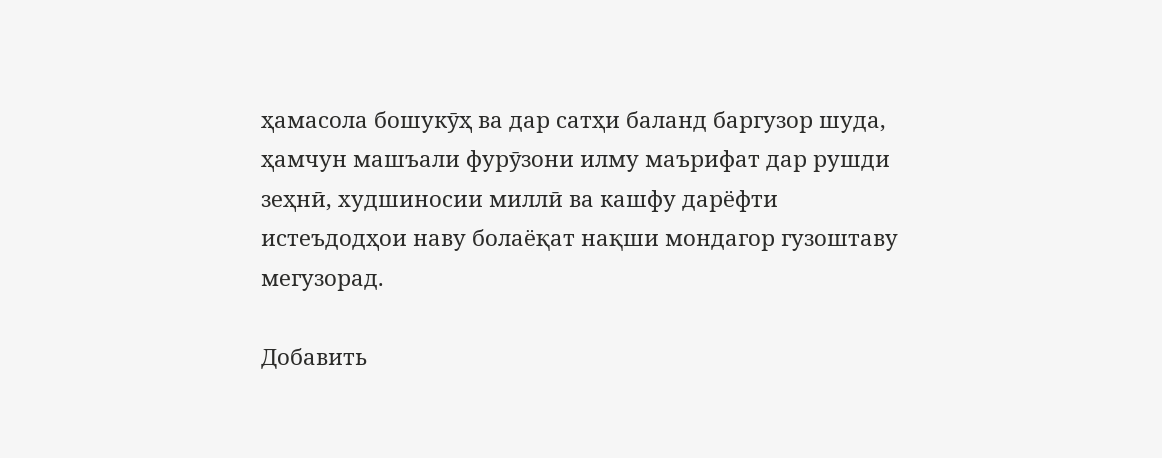ҳамасола бошукӯҳ ва дар сатҳи баланд баргузор шуда, ҳамчун машъали фурӯзони илму маърифат дар рушди зеҳнӣ, худшиносии миллӣ ва кашфу дарёфти истеъдодҳои наву болаёқат нақши мондагор гузоштаву мегузорад.

Добавить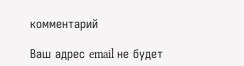комментарий

Ваш адрес email не будет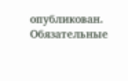опубликован. Обязательные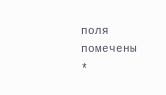поля помечены *